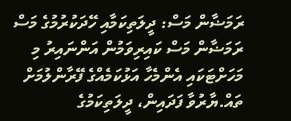ރަމަޟާން މަސް: ދީލަތިކަމާއި ހޭދަކުރުމުގެ މަސް
ރަމަޟާން މަސް ކައިރިވަމުން އަންނައިރު މި މަހަށްޓަކައި އެންމެހާ އަޅުކަމެއްގެ ފޭރާންލުމަށް ތައް.ޔާރުވާ ފަދައިން، ދީލަތިކަމުގެ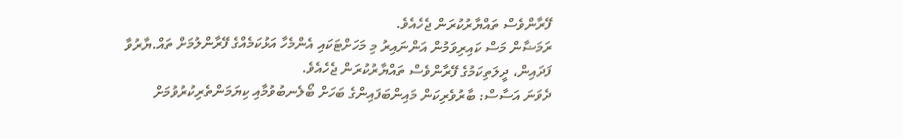ފޭރާންވެސް ތައްޔާރުކުރަން ޖެހެއެވެ.
ރަމަޟާން މަސް ކައިރިވަމުން އަންނައިރު މި މަހަށްޓަކައި އެންމެހާ އަޅުކަމެއްގެ ފޭރާންލުމަށް ތައް.ޔާރުވާ ފަދައިން، ދީލަތިކަމުގެ ފޭރާންވެސް ތައްޔާރުކުރަން ޖެހެއެވެ.
ދެވަނަ އަސާސް: ބާރުވެރިކަން މައިންބަފައިންގެ ބަހަށް ބޯލެނބުވުމާއި ކިޔަމަންތެރިކުރުވުމަށް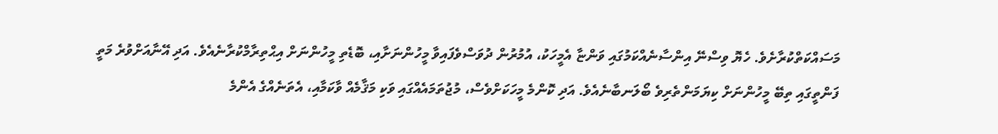މަސައްކަތްކުރާށެވެ. ހެޔޮ ވިސްނޭ އިންސާނެއްކަމުގައި ވަންޏާ އެމީހަކު، އުމުރުން ދުވަސްވެފައިވާ މީހުންނަށާއި، ބޮޑެތި މީހުންނަށް އިޙްތިރާމްކުރާނެއެވެ. އަދި އޭނާއަށްވުރެ މަތީ ފަންތީގައި ތިބޭ މީހުންނަށް ކިޔަމަންތެރިވެ ބޯލަނބާނެއެވެ. އަދި ކޮންމެ މީހަކަށްވެސް، މުޖުތަމައެއްގައި ވަކި މަޤާމެއް ވާކަމާއި، އެތަނެއްގެ އެންމެ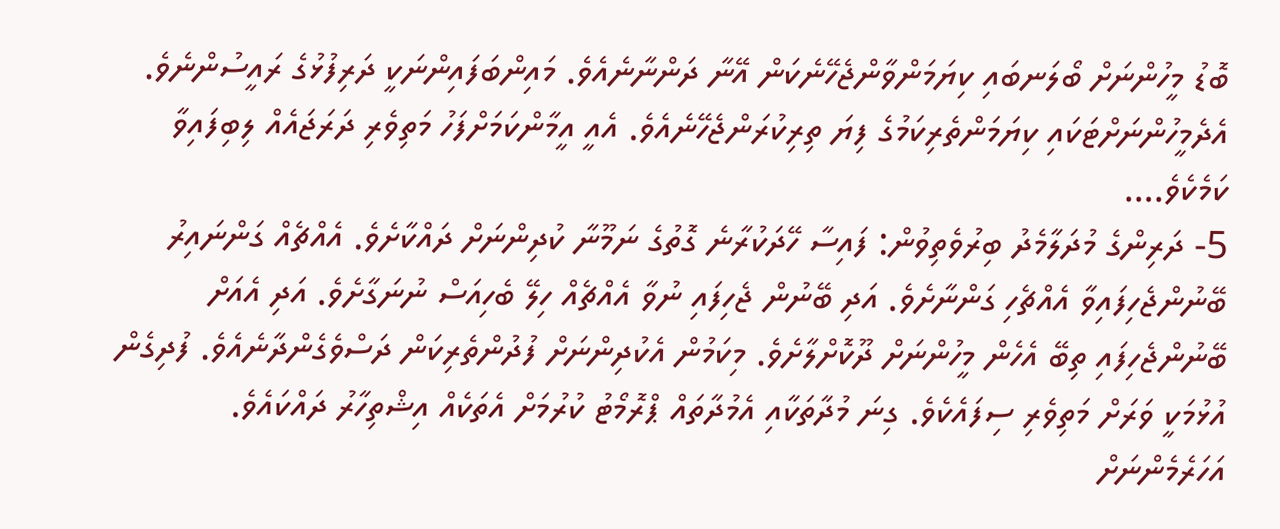ބޮޑު މީހުންނަށް ބޯލަނބައި ކިޔަމަންވާންޖެހޭނެކަން އޭނާ ދަންނާނެއެވެ. މައިންބަފައިންނަކީ ދަރިފުޅުގެ ރައީސުންނެވެ. އެދެމީހުންނަށްޓަކައި ކިޔަމަންތެރިކަމުގެ ފިޔަ ތިރިކުރަންޖެހޭނެއެވެ. އެއީ އީމާންކަމަށްފަހު މަތިވެރި ދަރަޖައެއް ލިބިފައިވާ ކަމެކެވެ.…
5- ދަރިންގެ މުދަލާމެދު ބިރުވެތިވުން: ފައިސާ ހޭދަކުރާނެ ގޮތުގެ ނަމޫނާ ކުދިންނަށް ދައްކާށެވެ. އެއްޗެއް ގަންނައިރު ބޭނުންޖެހިފައިވާ އެއްޗެހި ގަންނާށެވެ. އަދި ބޭނުން ޖެހިފައި ނުވާ އެއްޗެއް ހިލޭ ބެހިއަސް ނުނަގާށެވެ. އަދި އެއަށް ބޭނުންޖެހިފައި ތިބޭ އެހެން މީހުންނަށް ދޫކޮށްލާށެވެ. މިކަމުން އެކުދިންނަށް ފުދުންތެރިކަން ދަސްވެގެންދާނެއެވެ. ފުދިގެން އުޅުމަކީ ވަރަށް މަތިވެރި ސިފައެކެވެ. ގިނަ މުދާތަކާއި އެމުދާތައް ޕްރޮމޯޓު ކުރުމަށް އެތަކެއް އިޝްތިހާރު ދައްކައެވެ. އަހަރެމެންނަށް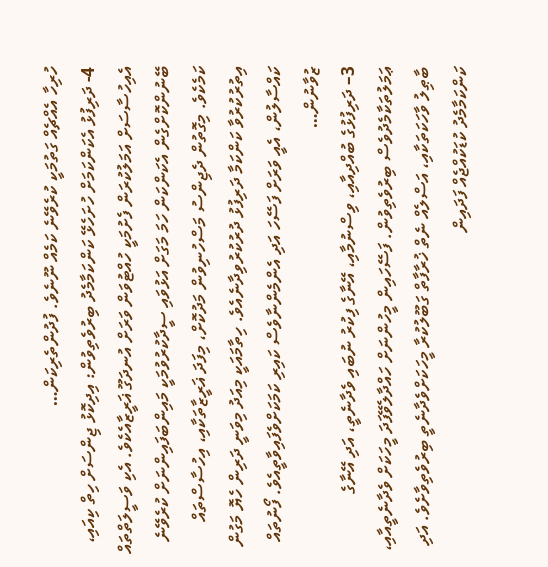ހުރިހާ އެއްޗެއް ގަތުމަކީ ކުރެވޭނެ ކަމެއް ނޫނެވެ. ފުދުންތެރިކަން…
4- ދަރިފުޅު އެކަންކަމަށް ހުށަހެޅޭ ކަންކަމާމެދު ބިރުވެތިވުން: އިދިކޮޅު ޖިންސަށް ހިތް ކިއައި، އެއިހުސާސަށް އަމަލުކުރަން ފެށުމަކީ ހުއްޓުވަން ވަރަށް އުނދަގޫ ޣަރީޒާއެކެވެ. އެކި ވަސީލަތްތައް ބޭނުންކޮށްގެން އެކަންކަން ހަމަ މަގަށް އަޅުވައި ސީދާކުރުވުމަކީ މައިންބަފައިންނަށް ކުރެވޭނެ ކަމެކެވެ. މިގޮތުން ދެޖިންސު މަސްހުނިވުން މަދުކޮށް، މިފަދަ ޣަރީޒާތަކާއި، އިހުސާސްތައް އިތުރުކުރުވާ ކަންކަމާ ދަރިފުޅު ދުރުކުރުވިދާނެއެވެ. ހިތާމައަކީ މިއަދު މިވަނީ ދަރިން ހެޔޮ މަގުން ކައްސާލުން، އެއީ ވަރަށް ފަސޭހަ އަދި އެންމެންނާވެސް ކައިރި ކަމަކަށްވެފައިވާތީއެވެ. ފޯނުތައް ޒުވާނުން…
3– ދަރިފުޅުގެ ބުއްދިއާއި، ވިސްނުމާއި، އޭނާގެ ފިކުރު ނުބައި ވެދާނެތީ، އަދި އޭނާގެ ޢަމަލުތަކާމެދުވެސް ބިރުވެތިވުން. ފަސޭހައިން މީހުންނަށް ހައްދާލެވޭފަދަ މީހަކަށް ވެދާނެތީއާއި، ބާޠިލު ވާހަކަތަކާއި، އަސްލެއް ނެތް ޚުރާފާތް ގަބޫލުކުރާ މީހަކަށްވެދާނެތީ ބިރުވެތިވާށެވެ. އަދި ކަންކަމާމެދު ކުޑަކުއްޖެއް ފަދައިން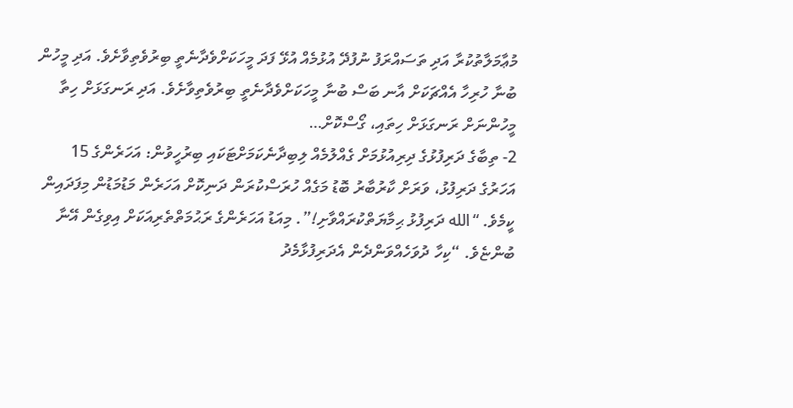މުޢާމަލާތުކުރާ އަދި ތަސައްރަފު ނުފުދޭ އުޅުމެއް އުޅޭ ފަދަ މީހަކަށްވެދާނެތީ ބިރުވެތިވާށެވެ. އަދި މީހުން ބުނާ ހުރިހާ އެއްޗަކަށް އާނ ބަސް ބުނާ މީހަކަށްވެދާނެތީ ބިރުވެތިވާށެވެ. އަދި ރަނގަޅަށް ހިތާ މީހުންނަށް ރަނގަޅަށް ހިތައި، ގޯސްކޮށް…
2- ތިބާގެ ދަރިފުޅުގެ ދިރިއުޅުމަށް ގެއްލުމެއް ލިބިދާނެކަމަށްޓަކައި ބިރުހީވުން: އަހަރެންގެ 15 އަހަރުގެ ދަރިފުޅު، ވަރަށް ކާރުބާރު ބޮޑު މަގެއް ހުރަސްކުރަން ދަނިކޮށް އަހަރެން މަޑުމަޑުން މިފަދައިން ކީމެވެ. “الله ދަރިފުޅު ޙިމާޔަތްކުރައްވާށި!”. މިއަޑު އަހަރެންގެ ރަޙުމަތްތެރިއަކަށް އިވިގެން އޭނާ ބުންޏެވެ. “ކިހާ ދުވަހެއްވަންދެން އެދަރިފުޅާމެދު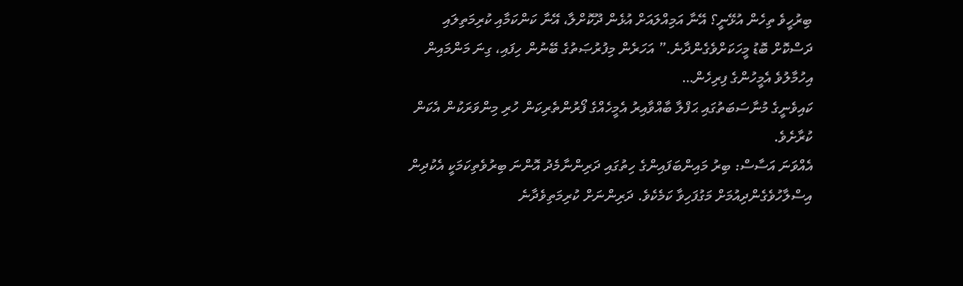ބިރުހީވެ ތިހެން އުޅޭނީ؟ އޭނާ އަމިއްލައަށް އުޅެން ދޫކޮށްލާ، އޭނާ ކަންކަމާއި ކުރިމަތިލައި ދަސްކޮށް ބޮޑު މީހަކަށްވެގެންދާނެ.” އަހަރެން މިފުރުޞަތުގެ ބޭނުން ހިފައި، ގިނަ މަންމައިން އިހުމާލުވެ އެމީހުންގެ ފިރިހެން…
ކައިވެނީގެ މުނާސަބަތުގައި ޙަފްލާ ބާއްވާއިރު އެމީހެއްގެ ފޯރުންތެރިކަން ހުރި މިންވަރަކުން އެކަން ކުރާށެވެ.
އެއްވަނަ އަސާސް: ބިރު މައިންބަފައިންގެ ހިތުގައި ދަރިންނާމެދު އޮންނަ ބިރުވެތިކަމަކީ އެކުދިން އިސްލާހުވެގެންދިއުމަށް މަގުފަހިވާ ކަމެކެވެ. ދަރިންނަށް ކުރިމަތިވެދާނެ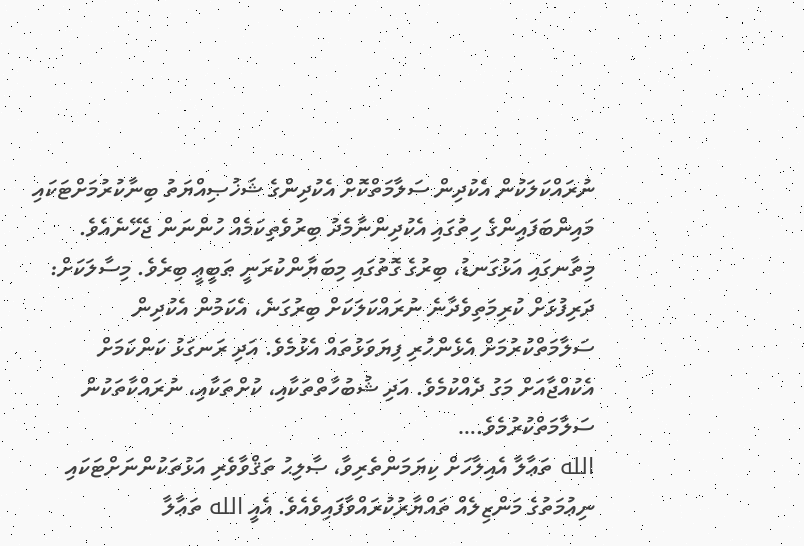ނުރައްކަލަކުން އެކުދިން ސަލާމަތްކޮށް އެކުދިންގެ ޝަޚުޞިއްޔަތު ބިނާކުރުމަށްޓަކައި މައިންބަފައިންގެ ހިތުގައި އެކުދިންނާމެދު ބިރުވެތިކަމެއް ހުންނަން ޖެހޭނެއެވެ. މިތާނގައި އަޅުގަނޑު، ބިރުގެ ގޮތުގައި މިބަޔާންކުރަނީ ޠަބީޢީ ބިރެވެ. މިސާލަކަށް: ދަރިފުޅަށް ކުރިމަތިވެދާނެ ނުރައްކަލަކަށް ބިރުގަނެ، އެކަމުން އެކުދިން ސަލާމަތްކުރުމަށް އެޅެންހުރި ފިޔަވަޅުތައް އެޅުމެވެ. އަދި ރަނގަޅު ކަންކަމަށް އެކުއްޖާއަށް މަގު ދެއްކުމެވެ. އަދި ޝުބުހާތްތަކާއި، ކުށްތަކާއި، ނުރައްކާތަކުން ސަލާމަތްކުރުމެވެ.…
الله ތަޢާލާ އެއިލާހަށް ކިޔަމަންތެރިވާ، ޞާލިޙު ތަޤްވާވެރި އަޅުތަކުންނަށްޓަކައި ނިޢުމަތުގެ މަންޒިލެއް ތައްޔާރުކުރައްވާފައިވެއެވެ. އެއީ الله ތަޢާލާ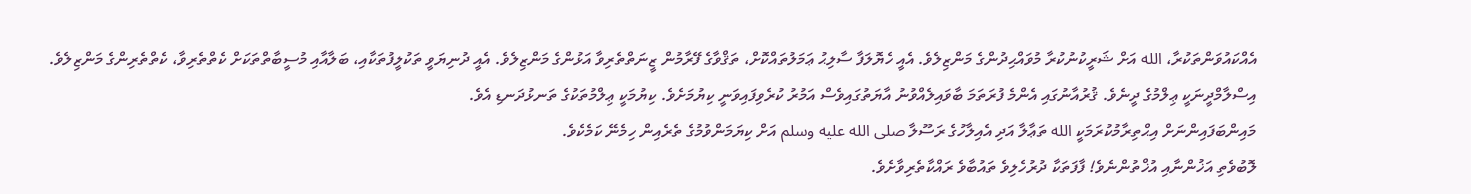އެއްކައުވަންތަކުރާ، الله އަށް ޝަރީކުނުކުރާ މުވައްޙިދުންގެ މަންޒިލެވެ. އެއީ ހެޔޮލަފާ ސާލިޙު ޢަމަލުތައްކޮށް، ތަޤްވާގެ ފޭރާމުން ޒީނަތްތެރިވާ އަޅުންގެ މަންޒިލެވެ. އެއީ ދުނިޔަވީ ތަކުލީފުތަކާއި، ބަލާއާއި މުސީބާތްތަކަށް ކެތްތެރިވާ، ކެތްތެރިންގެ މަންޒިލެވެ.
އިސްލާމްދީނަކީ ޢިލްމުގެ ދީނެވެ. ޤުރުއާނުގައި އެންމެ ފުރަތަމަ ބާވައިލެއްވުނު އާޔަތުގައިވެސް އަމުރު ކުރެވިފައިވަނީ ކިޔުމަށެވެ. ކިޔުމަކީ ޢިލްމުތަކުގެ ތަނޅުދަނޑި އެވެ.
މައިންބަފައިންނަށް އިޙްތިރާމުކުރަމަކީ الله ތަޢާލާ އަދި އެއިލާހުގެ ރަސޫލާ صلى الله عليه وسلم އަށް ކިޔަމަންވުމުގެ ތެރެއިން ހިމެނޭ ކަމެކެވެ.
ލޮބުވެތި އަޚުންނާއި އުޚްތުންނެވެ! ފާފަތަކާ ދުރުހެލިވެ ތައުބާވެ ރައްކާތެރިވާށެވެ.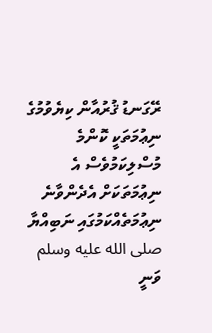ރޭގަނޑު ޤުރުއާން ކިޔެވުމުގެ ނިޢުމަތަކީ ކޮންމެ މުސްލިކަމުވެސް އެ ނިޢުމަތަކަށް އެދެންވާނެ ނިޢުމަތެއްކަމުގައި ނަބިއްޔާ صلى الله عليه وسلم ވަނީ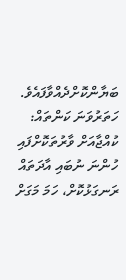ބަޔާންކޮށްދެއްވާފައެވެ.
ހަތަރުވަނަ ކަންތައް: ކުއްޖާއަށް ވާރުތަކޮށްފައި ހުންނަ ނުބައި އާދަތައް ރަނގަޅުކޮށް، ހަމަ މަގަށް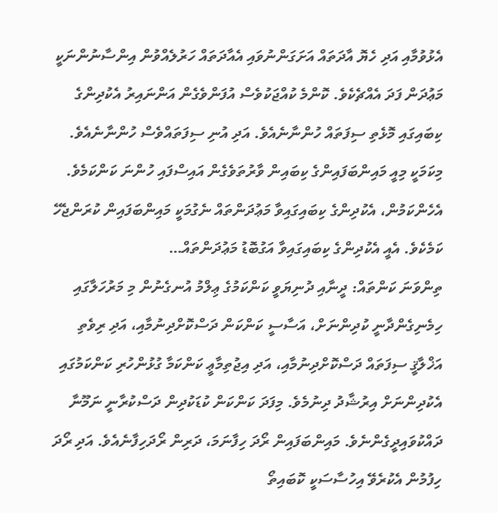އެޅުވުމާއި އަދި ހެޔޮ އާދަތައް އަށަގަންނުވައި އެއާދަތައް ހަރުލެއްވުން އިންސާނުންނަކީ މަޢުދަން ފަދަ އެއްޗެކެވެ. ކޮންމެ ކުއްޖަކުވެސް އުފަންވެގެން އަންނައިރު އެކުދިންގެ ކިބައިގައި މޮޅެތި ސިފަތައް ހުންނާނެއެވެ. އަދި އުނި ސިފަތައްވެސް ހުންނާނެއެވެ. މިކަމަކީ މިއީ މައިންބަފައިންގެ ކިބައިން ވާރުތަވެގެން އައިސްފައި ހުންނަ ކަންކަމެވެ. އެހެންކަމުން، އެކުދިންގެ ކިބައިގައިވާ މަޢުދަންތައް ނެގުމަކީ މައިންބަފައިން ކުރަންޖެހޭ ކަމެކެވެ. އެއީ އެކުދިންގެ ކިބައިގައިވާ އަގުބޮޑު މަޢުދަންތައް…
ތިންވަނަ ކަންތައް: ދީނާއި ދުނިޔަވީ ކަންކަމުގެ ޢިލްމު އުނގެނުން މި މަރުހަލާގައި ހިމެނިގެންދާނީ ކުދިންނަށް، އަސާސީ ކަންކަން ދަސްކޮށްދިނުމާއި، އަދި ރިވެތި އަޚްލާޤީ ސިފަތައް ދަސްކޮށްދިނުމާއި، އަދި އިޖުތިމާޢީ ކަންކަމާ ގުޅުންހުރި ކަންކަމުގައި އެކުދިންނަށް އިރުޝާދު ދިނުމެވެ. މިފަދަ ކަންކަން ކުޑަކުދިން ދަސްކުރާނީ ނަމޫނާ ދައްކުވައިދީގެންނެވެ. މައިންބަފައިން ރޯދަ ހިފާނަމަ، ދަރިން ރޯދަހިފާނެއެވެ. އަދި ރޯދަ ހިފުމުން އެކުރެވޭ އިހުސާސަކީ ކޮބައިތޯ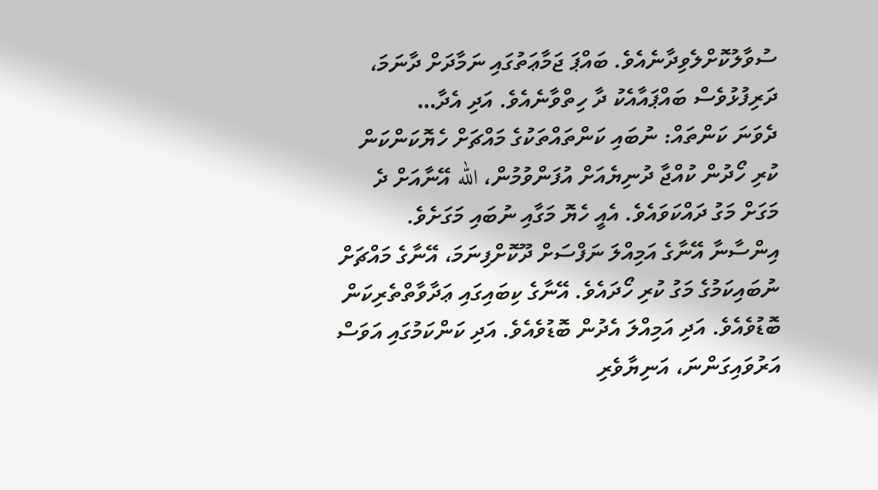ސުވާލުކޮށްލެވިދާނެއެވެ. ބައްޕަ ޖަމާޢަތުގައި ނަމާދަށް ދާނަމަ، ދަރިފުޅުވެސް ބައްޕައާއެކު ދާ ހިތްވާނެއެވެ. އަދި އެދާ…
ދެވަނަ ކަންތައް: ނުބައި ކަންތައްތަކުގެ މައްޗަށް ހެޔޮކަންކަން ކުރި ހޯދުން ކުއްޖާ ދުނިޔެއަށް އުފަންވުމުން، الله އޭނާއަށް ދެ މަގަށް މަގު ދައްކަވައެވެ. އެއީ ހެޔޮ މަގާއި ނުބައި މަގަށެވެ. އިންސާނާ އޭނާގެ އަމިއްލަ ނަފްސަށް ދޫކޮށްފިނަމަ، އޭނާގެ މައްޗަށް ނުބައިކަމުގެ މަގު ކުރި ހޯދައެވެ. އޭނާގެ ކިބައިގައި ޢަދާވާތްތެރިކަން ބޮޑުވެއެވެ. އަދި އަމިއްލަ އެދުން ބޮޑުވެއެވެ. އަދި ކަންކަމުގައި އަވަސް އަރުވައިގަންނަ، އަނިޔާވެރި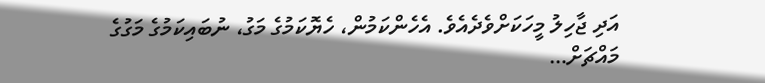އަދި ޖާހިލު މީހަކަށްވެދެއެވެ. އެހެންކަމުން، ހެޔޮކަމުގެ މަގު، ނުބައިކަމުގެ މަގުގެ މައްޗަށް…